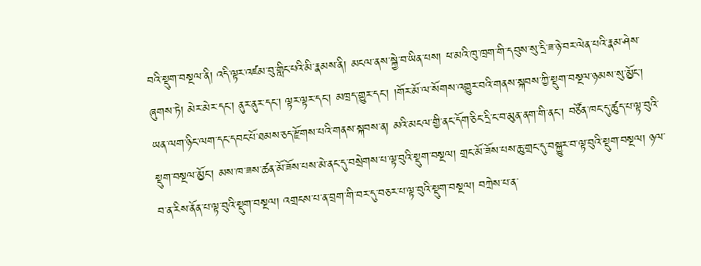བའི་སྡུག་བསྔལ་ནི། འདི་ལྟར་འཛམ་བུ་གླིང་པའི་མི་རྣམས་ནི། མངལ་ནས་སྐྱེ་བ་ཡིན་པས། ཕ་མའི་ཁུ་ཁྲག་གི་དབུས་སུ་དྲི་ཟ་ཉེ་བར་ལེན་པའི་རྣམ་ཤེས་ཞུགས་ཏེ། མེར་མེར་དང་། ནུར་ནུར་དང་། ལྟར་ལྟར་དང་། མཁྲད་གྱུར་དང་། །གོར་མོ་ལ་སོགས་འགྱུར་བའི་གནས་སྐབས་ཀྱི་སྡུག་བསྔལ་ཉམས་སུ་མྱོང་། ཡན་ལག་ཉིང་ལག་དང་དབང་པོ་ཐམས་ཅད་རྫོགས་པའི་གནས་སྐབས་ན། མའི་མངལ་གྱི་ནང་དོག་ཅིང་དྲི་ང་བ་མུན་ནག་གི་ནང་། བཙོན་ཁང་དུ་ཚུད་པ་ལྟ་བུའི་སྡུག་བསྔལ་མྱོང་། མས་ཁ་ཟས་ཚན་མོ་ཟོས་པས་མེ་ནང་དུ་བསྲེགས་པ་ལྟ་བུའི་སྡུག་བསྔལ། གྲང་མོ་ཟོས་པས་ཆུ་གྲང་དུ་བསྐྱུར་བ་ལྟ་བུའི་སྡུག་བསྔལ། ཉལ་བ་ན་རིས་ནོན་པ་ལྟ་བུའི་སྡུག་བསྔལ། འགྲངས་པ་ན་བྲག་གི་བར་དུ་བཅར་པ་ལྟ་བུའི་སྡུག་བསྔལ། བཀྲེས་པ་ན་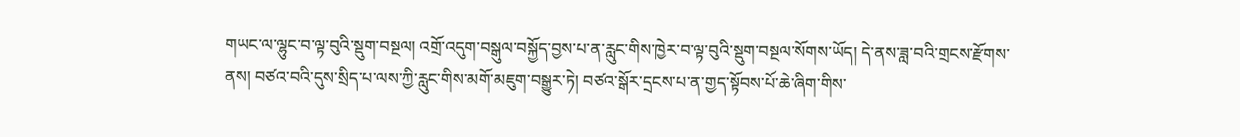གཡང་ལ་ལྷུང་བ་ལྟ་བུའི་སྡུག་བསྔལ། འགྲོ་འདུག་བསྒུལ་བསྐྱོད་བྱས་པ་ན་རླུང་གིས་ཁྱེར་བ་ལྟ་བུའི་སྡུག་བསྔལ་སོགས་ཡོད། དེ་ནས་ཟླ་བའི་གྲངས་རྫོགས་ནས། བཙའ་བའི་དུས་སྲིད་པ་ལས་ཀྱི་རླུང་གིས་མགོ་མཇུག་བསྒྱུར་ཏེ། བཙའ་སྒོར་དྲངས་པ་ན་གྱད་སྟོབས་པོ་ཆེ་ཞིག་གིས་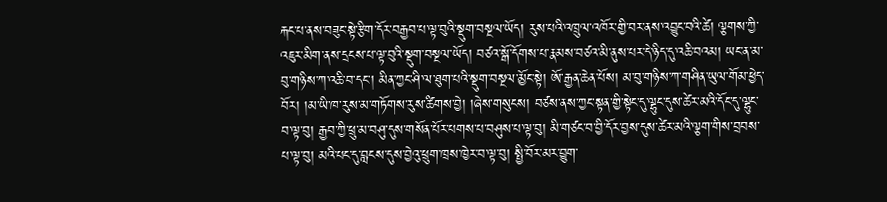རྐང་པ་ནས་བཟུང་སྟེ་རྩིག་དོར་བརྒྱབ་པ་ལྟ་བུའི་སྡུག་བསྔལ་ཡོད། རུས་པའི་འཁྲུལ་འཁོར་གྱི་བར་ནས་འབྱུང་བའི་ཚེ། ལྕགས་ཀྱི་འཇུར་མིག་ནས་དྲངས་པ་ལྟ་བུའི་སྡུག་བསྔལ་ཡོད། བཙའ་སྒོ་དོགས་པ་རྣམས་བཙའ་མི་ནུས་པར་དེ་ཉིད་དུ་འཆི་བའམ། ཡང་ན་མ་བུ་གཉིས་ཀ་འཆི་བ་དང་། མིན་ཀྱང་ཤི་ལ་ཐུག་པའི་སྡུག་བསྔལ་མྱོང་སྟེ། ཨོ་རྒྱན་ཆེན་པོས། མ་བུ་གཉིས་ཀ་གཤིན་ཡུལ་གོམ་ཕྱེད་བོར། །མ་ཡི་ཁ་རུས་མ་གཏོགས་རུས་ཚིགས་བྱེ། །ཞེས་གསུངས། བཙས་ནས་ཀྱང་སྟན་གྱི་སྟེང་དུ་ལྷུང་དུས་ཚེར་མའི་དོང་དུ་ལྷུང་བ་ལྟ་བུ། རྒྱབ་ཀྱི་ཕྲུ་མ་བཤུ་དུས་གསོན་པོར་པགས་པ་བཤུས་པ་ལྟ་བུ། མི་གཙང་བ་བྱི་དོར་བྱས་དུས་ཚེར་མའི་ལྕག་གིས་བྲབས་པ་ལྟ་བུ། མའི་པང་དུ་བླངས་དུས་བྱེའུ་ཕྲུག་ཁྲས་ཁྱེར་བ་ལྟ་བུ། སྤྱི་བོར་མར་བྱུག་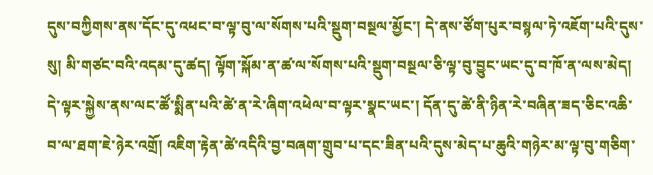དུས་བཀྱིགས་ནས་དོང་དུ་འཕང་བ་ལྟ་བུ་ལ་སོགས་པའི་སྡུག་བསྔལ་མྱོང་། དེ་ནས་ཙོག་པུར་བསྙལ་ཏེ་འཇོག་པའི་དུས་སུ། མི་གཙང་བའི་འདམ་དུ་ཚད། ལྟོག་སྐོམ་ན་ཚ་ལ་སོགས་པའི་སྡུག་བསྔལ་ཅི་ལྟ་བུ་བྱུང་ཡང་དུ་བ་ཁོ་ན་ལས་མེད། དེ་ལྟར་སྐྱེས་ནས་ལང་ཚོ་སྨིན་པའི་ཚེ་ན་རེ་ཞིག་འཕེལ་བ་ལྟར་སྣང་ཡང་། དོན་དུ་ཚེ་ནི་ཉིན་རེ་བཞིན་ཟད་ཅིང་འཆི་བ་ལ་ཐག་ཇེ་ཉེར་འགྲོ། འཇིག་རྟེན་ཚེ་འདིའི་བྱ་བཞག་གྲུབ་པ་དང་ཟིན་པའི་དུས་མེད་པ་ཆུའི་གཉེར་མ་ལྟ་བུ་གཅིག་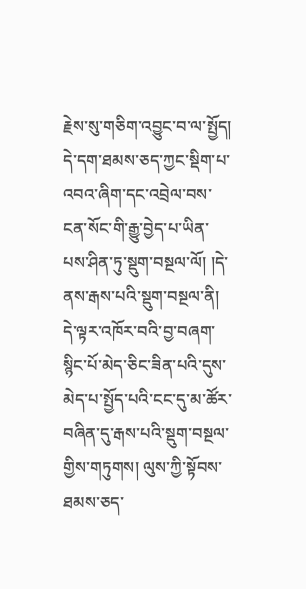རྗེས་སུ་གཅིག་འབྱུང་བ་ལ་སྤྱོད། དེ་དག་ཐམས་ཅད་ཀྱང་སྡིག་པ་འབའ་ཞིག་དང་འབྲེལ་བས་ངན་སོང་གི་རྒྱུ་བྱེད་པ་ཡིན་པས་ཤིན་ཏུ་སྡུག་བསྔལ་ལོ། །དེ་ནས་རྒས་པའི་སྡུག་བསྔལ་ནི། དེ་ལྟར་འཁོར་བའི་བྱ་བཞག་སྙིང་པོ་མེད་ཅིང་ཟིན་པའི་དུས་མེད་པ་སྤྱོད་པའི་ངང་དུ་མ་ཚོར་བཞིན་དུ་རྒས་པའི་སྡུག་བསྔལ་གྱིས་གཏུགས། ལུས་ཀྱི་སྟོབས་ཐམས་ཅད་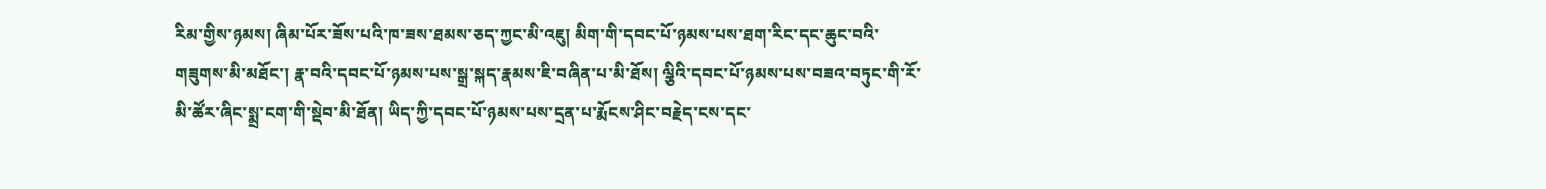རིམ་གྱིས་ཉམས། ཞིམ་པོར་ཟོས་པའི་ཁ་ཟས་ཐམས་ཅད་ཀྱང་མི་འཇུ། མིག་གི་དབང་པོ་ཉམས་པས་ཐག་རིང་དང་ཆུང་བའི་གཟུགས་མི་མཐོང་། རྣ་བའི་དབང་པོ་ཉམས་པས་སྒྲ་སྐད་རྣམས་ཇི་བཞིན་པ་མི་ཐོས། ལྕིའི་དབང་པོ་ཉམས་པས་བཟའ་བཏུང་གི་རོ་མི་ཚོར་ཞིང་སྨྲ་ངག་གི་སྡེབ་མི་ཐོན། ཡིད་ཀྱི་དབང་པོ་ཉམས་པས་དྲན་པ་རྨོངས་ཤིང་བརྗེད་ངས་དང་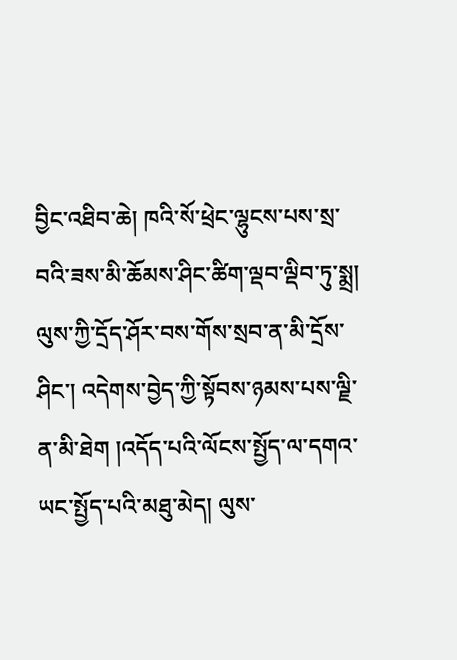བྱིང་འཐིབ་ཆེ། ཁའི་སོ་ཕྲེང་ལྷུངས་པས་སྲ་བའི་ཟས་མི་ཆོམས་ཤིང་ཚིག་ལྡབ་ལྡིབ་ཏུ་སྨྲ། ལུས་ཀྱི་དྲོད་ཤོར་བས་གོས་སྲབ་ན་མི་དྲོས་ཤིང་། འདེགས་བྱེད་ཀྱི་སྟོབས་ཉམས་པས་ལྗི་ན་མི་ཐེག །འདོད་པའི་ལོངས་སྤྱོད་ལ་དགའ་ཡང་སྤྱོད་པའི་མཐུ་མེད། ལུས་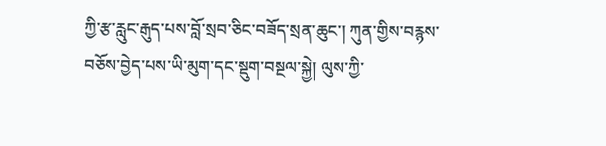ཀྱི་རྩ་རླུང་རྒུད་པས་བློ་སྲབ་ཅིང་བཟོད་སྲན་ཆུང་། ཀུན་གྱིས་བརྙས་བཅོས་བྱེད་པས་ཡི་མུག་དང་སྡུག་བསྔལ་སྐྱེ། ལུས་ཀྱི་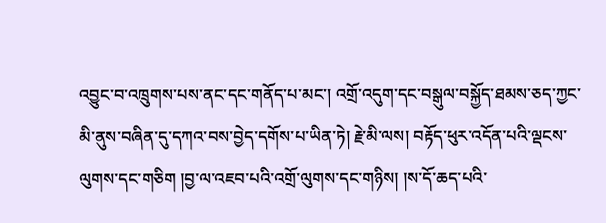འབྱུང་བ་འཁྲུགས་པས་ནང་དང་གནོད་པ་མང་། འགྲོ་འདུག་དང་བསྒུལ་བསྐྱོད་ཐམས་ཅད་ཀྱང་མི་ནུས་བཞིན་དུ་དཀའ་བས་བྱེད་དགོས་པ་ཡིན་ཏེ། རྗེ་མི་ལས། བརྟོད་ཕུར་འདོན་པའི་ལྡངས་ལུགས་དང་གཅིག །བྱ་ལ་འཇབ་པའི་འགྲོ་ལུགས་དང་གཉིས། །ས་དོ་ཆད་པའི་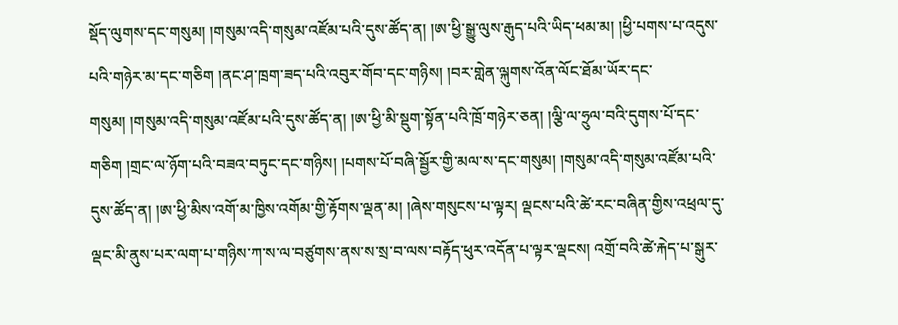སྡོད་ལུགས་དང་གསུམ། །གསུམ་འདི་གསུམ་འཛོམ་པའི་དུས་ཚོད་ན། །ཨ་ཕྱི་སྒྱུ་ལུས་རྒུད་པའི་ཡིད་ཕམ་མ། །ཕྱི་པགས་པ་འདུས་པའི་གཉེར་མ་དང་གཅིག །ནང་ཤ་ཁྲག་ཟད་པའི་འབུར་གོབ་དང་གཉིས། །བར་གླེན་ལྐུགས་འོན་ལོང་ཐོམ་ཡོར་དང་གསུམ། །གསུམ་འདི་གསུམ་འཛོམ་པའི་དུས་ཚོད་ན། །ཨ་ཕྱི་མི་སྡུག་སྟོན་པའི་ཁྲོ་གཉེར་ཅན། །ལྕི་ལ་ཧྲུལ་བའི་དུགས་པོ་དང་གཅིག །གྲང་ལ་ཉོག་པའི་བཟའ་བཏུང་དང་གཉིས། །པགས་པོ་བཞི་སྦྱོར་གྱི་མལ་ས་དང་གསུམ། །གསུམ་འདི་གསུམ་འཛོམ་པའི་དུས་ཚོད་ན། །ཨ་ཕྱི་མིས་འགོ་མ་ཁྱིས་འགོམ་གྱི་རྟོགས་ལྡན་མ། །ཞེས་གསུངས་པ་ལྟར། ལྡངས་པའི་ཚེ་རང་བཞིན་གྱིས་འཕྲལ་དུ་ལྡང་མི་ནུས་པར་ལག་པ་གཉིས་ཀ་ས་ལ་བཙུགས་ནས་ས་སྲ་བ་ལས་བརྟོད་ཕུར་འདོན་པ་ལྟར་ལྡངས། འགྲོ་བའི་ཚེ་རྐེད་པ་སྒུར་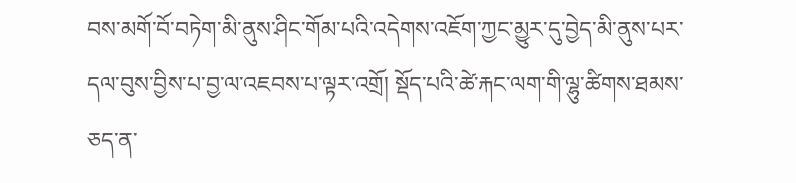བས་མགོ་བོ་བཏེག་མི་ནུས་ཤིང་གོམ་པའི་འདེགས་འཇོག་ཀྱང་མྱུར་དུ་བྱེད་མི་ནུས་པར་དལ་བུས་བྱིས་པ་བྱ་ལ་འཇབས་པ་ལྟར་འགྲོ། སྡོད་པའི་ཚེ་རྐང་ལག་གི་ལྷུ་ཚིགས་ཐམས་ཅད་ན་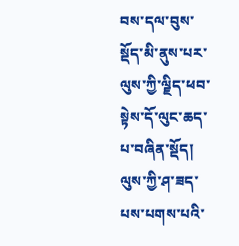བས་དལ་བུས་སྡོད་མི་ནུས་པར་ལུས་ཀྱི་ལྗིད་ཕབ་སྟེས་དོ་ལུང་ཆད་པ་བཞིན་སྡོད། ལུས་ཀྱི་ཤ་ཟད་པས་པགས་པའི་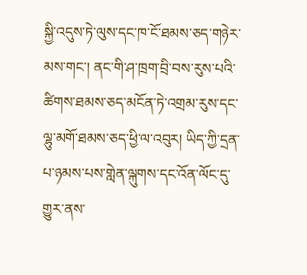སྐྱི་འདུས་ཏེ་ལུས་དང་ཁ་ངོ་ཐམས་ཅད་གཉེར་མས་གང་། ནང་གི་ཤ་ཁྲག་བྲི་བས་རུས་པའི་ཚིགས་ཐམས་ཅད་མངོན་ཏེ་འགྲམ་རུས་དང་ལྷུ་མགོ་ཐམས་ཅད་ཕྱི་ལ་འབུར། ཡིད་ཀྱི་དྲན་པ་ཉམས་པས་གླེན་ལྐུགས་དང་འོན་ལོང་དུ་གྱུར་ནས་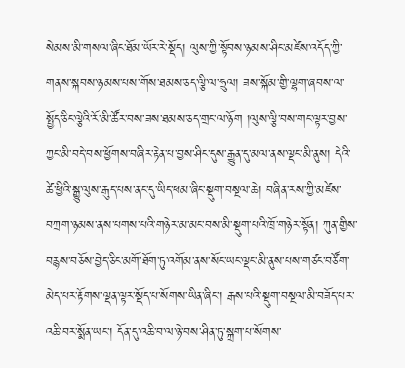སེམས་མི་གསལ་ཞིང་ཐོམ་ཡོར་རེ་སྡོད། ལུས་ཀྱི་སྟོབས་ཉམས་ཤིང་མཛེས་འདོད་ཀྱི་གནས་སྐབས་ཉམས་པས་གོས་ཐམས་ཅད་ལྕི་ལ་ཧྲུལ། ཟས་སྐོམ་གྱི་ལྷག་ཞབས་ལ་སྤྱོད་ཅིང་ལྕེའི་རོ་མི་ཚོར་བས་ཟས་ཐམས་ཅད་གྲང་ལ་ཉོག །ལུས་ལྕི་བས་གང་ལྟར་བྱས་ཀྱང་མི་བདེ་བས་ཕྱོགས་བཞིར་རྟེན་པ་བྱས་ཤིང་དུས་རྒྱུན་དུ་མལ་ནས་ལྡང་མི་ནུས། དེའི་ཚེ་ཕྱིའི་སྒྱུ་ལུས་རྒུད་པས་ནང་དུ་ཡིད་ཕམ་ཞིང་སྡུག་བསྔལ་ཆེ། བཞིན་རས་ཀྱི་མཛེས་བཀྲག་ཉམས་ནས་པགས་པའི་གཉེར་མ་མང་བས་མི་སྡུག་པའི་ཁྲོ་གཉེར་སྟོན། ཀུན་གྱིས་བརྙས་བཅོས་བྱེད་ཅིང་མགོ་ཐོག་ཏུ་འགོམ་ནས་སོང་ཡང་ལྡང་མི་ནུས་པས་གཙང་བཙོག་མེད་པར་རྟོགས་ལྡན་ལྟར་སྡོད་པ་སོགས་ཡིན་ཞིང་། རྒས་པའི་སྡུག་བསྔལ་མི་བཟོད་པར་འཆི་བར་སྨོན་ཡང་། དོན་དུ་འཆི་བ་ལ་ཉེ་བས་ཤིན་ཏུ་སྐྲག་པ་སོགས་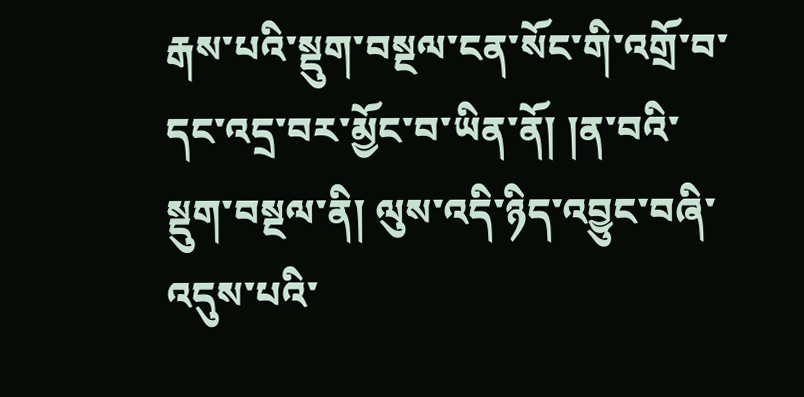རྒས་པའི་སྡུག་བསྔལ་ངན་སོང་གི་འགྲོ་བ་དང་འདྲ་བར་མྱོང་བ་ཡིན་ནོ། །ན་བའི་སྡུག་བསྔལ་ནི། ལུས་འདི་ཉིད་འབྱུང་བཞི་འདུས་པའི་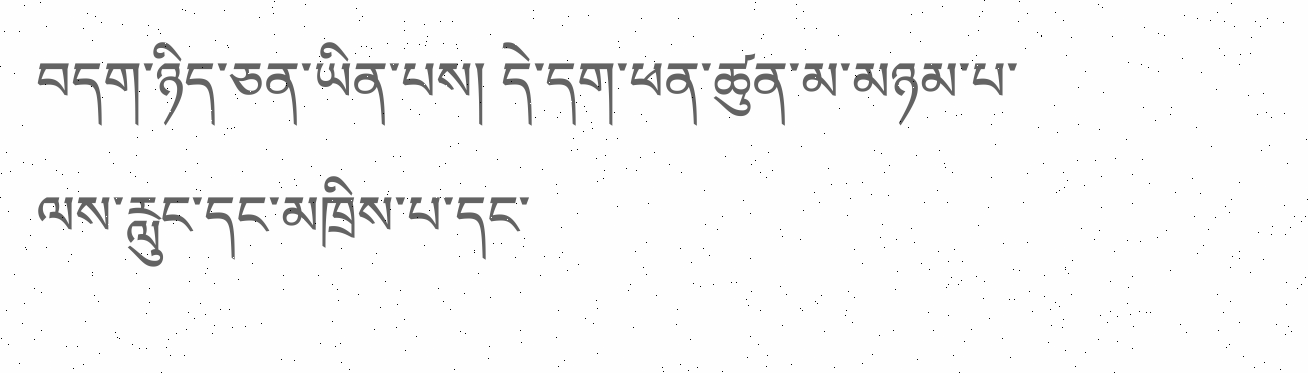བདག་ཉིད་ཅན་ཡིན་པས། དེ་དག་ཕན་ཚུན་མ་མཉམ་པ་ལས་རླུང་དང་མཁྲིས་པ་དང་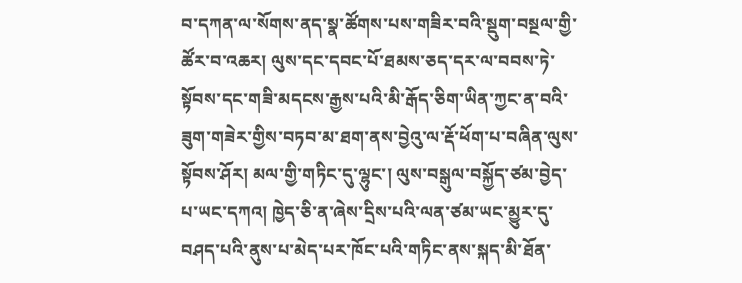བ་དཀན་ལ་སོགས་ནད་སྣ་ཚོགས་པས་གཟིར་བའི་སྡུག་བསྔལ་གྱི་ཚོར་བ་འཆར། ལུས་དང་དབང་པོ་ཐམས་ཅད་དར་ལ་བབས་ཏེ་སྟོབས་དང་གཟི་མདངས་རྒྱས་པའི་མི་རྒོད་ཅིག་ཡིན་ཀྱང་ན་བའི་ཟུག་གཟེར་གྱིས་བཏབ་མ་ཐག་ནས་བྱེའུ་ལ་རྡོ་ཕོག་པ་བཞིན་ལུས་སྟོབས་ཤོར། མལ་གྱི་གཏིང་དུ་ལྷུང་། ལུས་བསྒུལ་བསྐྱོད་ཙམ་བྱེད་པ་ཡང་དཀའ། ཁྱེད་ཅི་ན་ཞེས་དྲིས་པའི་ལན་ཙམ་ཡང་མྱུར་དུ་བཤད་པའི་ནུས་པ་མེད་པར་ཁོང་པའི་གཏིང་ནས་སྐད་མི་ཐོན་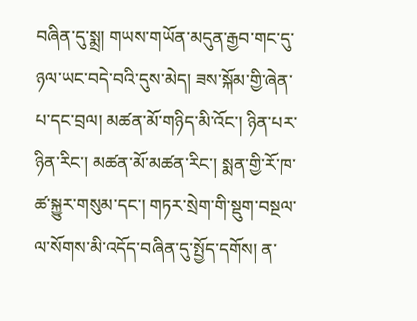བཞིན་དུ་སྨྲ། གཡས་གཡོན་མདུན་རྒྱབ་གང་དུ་ཉལ་ཡང་བདེ་བའི་དུས་མེད། ཟས་སྐོམ་གྱི་ཞེན་པ་དང་བྲལ། མཚན་མོ་གཉིད་མི་འོང་། ཉིན་པར་ཉིན་རིང་། མཚན་མོ་མཚན་རིང་། སྨན་གྱི་རོ་ཁ་ཚ་སྐྱུར་གསུམ་དང་། གཏར་སྲེག་གི་སྡུག་བསྔལ་ལ་སོགས་མི་འདོད་བཞིན་དུ་སྤྱོད་དགོས། ན་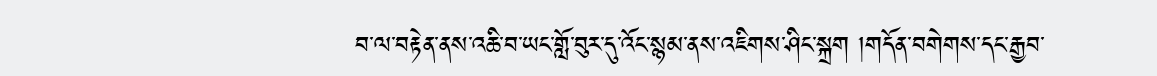བ་ལ་བརྟེན་ནས་འཆི་བ་ཡང་གློ་བུར་དུ་འོང་སྙམ་ནས་འཇིགས་ཤིང་སྐྲག །གདོན་བགེགས་དང་རྒྱབ་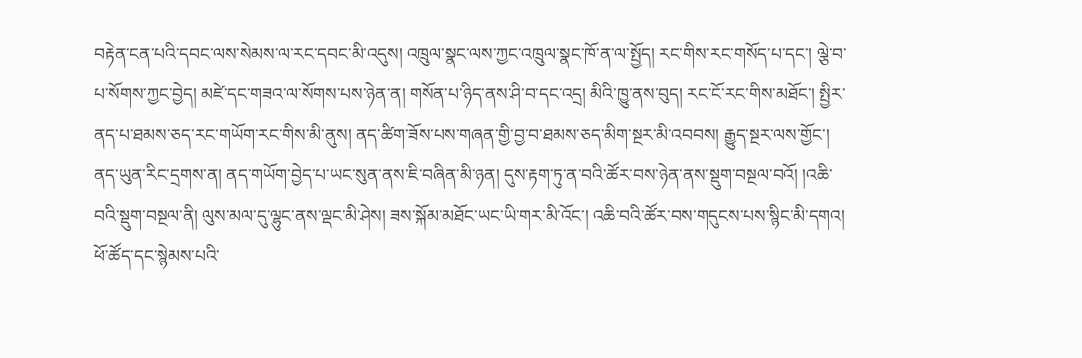བརྟེན་ངན་པའི་དབང་ལས་སེམས་ལ་རང་དབང་མི་འདུས། འཁྲུལ་སྣང་ལས་ཀྱང་འཁྲུལ་སྣང་ཁོ་ན་ལ་སྤྱོད། རང་གིས་རང་གསོད་པ་དང་། ལྕེ་བ་པ་སོགས་ཀྱང་བྱེད། མཛེ་དང་གཟའ་ལ་སོགས་པས་ཉེན་ན། གསོན་པ་ཉིད་ནས་ཤི་བ་དང་འདྲ། མིའི་ཁྱུ་ནས་བུད། རང་ངོ་རང་གིས་མཐོང་། སྤྱིར་ནད་པ་ཐམས་ཅད་རང་གཡོག་རང་གིས་མི་ནུས། ནད་ཚིག་ཟོས་པས་གཞན་གྱི་བྱ་བ་ཐམས་ཅད་མིག་སྔར་མི་འབབས། རྒྱུད་སྔར་ལས་གྱོང་། ནད་ཡུན་རིང་དྲགས་ན། ནད་གཡོག་བྱེད་པ་ཡང་སུན་ནས་ཇི་བཞིན་མི་ཉན། དུས་རྟག་ཏུ་ན་བའི་ཚོར་བས་ཉེན་ནས་སྡུག་བསྔལ་བའོ། །འཆི་བའི་སྡུག་བསྔལ་ནི། ལུས་མལ་དུ་ལྷུང་ནས་ལྡང་མི་ཤེས། ཟས་སྐོམ་མཐོང་ཡང་ཡི་གར་མི་འོང་། འཆི་བའི་ཚོར་བས་གདུངས་པས་སྙིང་མི་དགའ། ཕོ་ཚོད་དང་སྙེམས་པའི་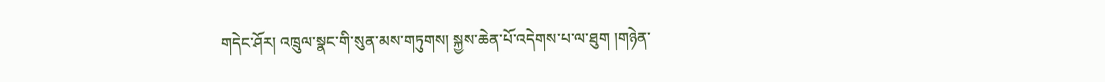གདེང་ཤོར། འཁྲུལ་སྣང་གི་སུན་མས་གཏུགས། སྐྱས་ཆེན་པོ་འདེགས་པ་ལ་ཐུག །གཉེན་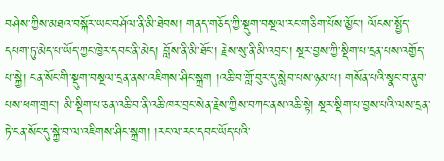བཤེས་ཀྱིས་མཐའ་བསྐོར་ཡང་བཤོལ་ནི་མི་ཐེབས། གནད་གཅོད་ཀྱི་སྡུག་བསྔལ་རང་གཅིག་པོས་མྱོང་། ལོངས་སྤྱོད་དཔག་ཏུ་མེད་པ་ཡོད་ཀྱང་ཁྱེར་དབང་ནི་མེད། བློས་ནི་མི་ཐོང་། རྗེས་སུ་ནི་མི་འབྲང་། སྔར་བྱས་ཀྱི་སྡིག་པ་དྲན་པས་འགྱོད་པ་སྐྱེ། ངན་སོང་གི་སྡུག་བསྔལ་དྲན་ནས་འཇིགས་ཤིང་སྐྲག །འཆི་བ་གློ་བུར་དུ་སླེབ་པས་ཉམ་པ། གསོན་པའི་སྣང་བ་ནུབ་པས་ཕག་གྲང་། མི་སྡིག་པ་ཅན་འཆི་བ་ནི་འཆི་ཁར་བྲང་སེན་རྗེས་ཀྱིས་བཀང་ནས་འཆི་སྟེ། སྔར་སྡིག་པ་བྱས་པའི་ལས་དྲན་ཏེ་ངན་སོང་དུ་སྐྱེ་བ་ལ་འཇིགས་ཤིང་སྐྲག། །རང་ལ་རང་དབང་ཡོད་པའི་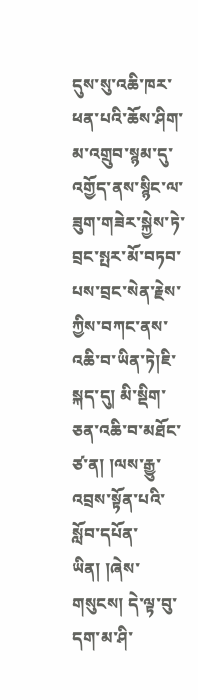དུས་སུ་འཆི་ཁར་ཕན་པའི་ཆོས་ཤིག་མ་འགྲུབ་སྙམ་དུ་འགྱོད་ནས་སྙིང་ལ་ཟུག་གཟེར་སྐྱེས་ཏེ་བྲང་སྤར་མོ་བཏབ་པས་བྲང་སེན་རྗེས་ཀྱིས་བཀང་ནས་འཆི་བ་ཡིན་ཏེ།ཇི་སྐད་དུ། མི་སྡིག་ཅན་འཆི་བ་མཐོང་ཙ་ན། །ལས་རྒྱུ་འབྲས་སྟོན་པའི་སློབ་དཔོན་ཡིན། །ཞེས་གསུངས། དེ་ལྟ་བུ་དག་མ་ཤི་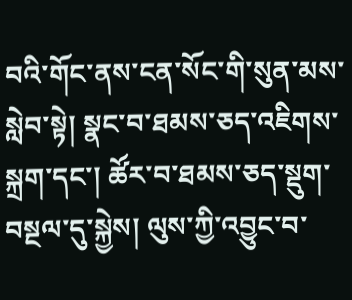བའི་གོང་ནས་ངན་སོང་གི་སུན་མས་སླེབ་སྟེ། སྣང་བ་ཐམས་ཅད་འཇིགས་སྐྲག་དང་། ཚོར་བ་ཐམས་ཅད་སྡུག་བསྔལ་དུ་སྐྱེས། ལུས་ཀྱི་འབྱུང་བ་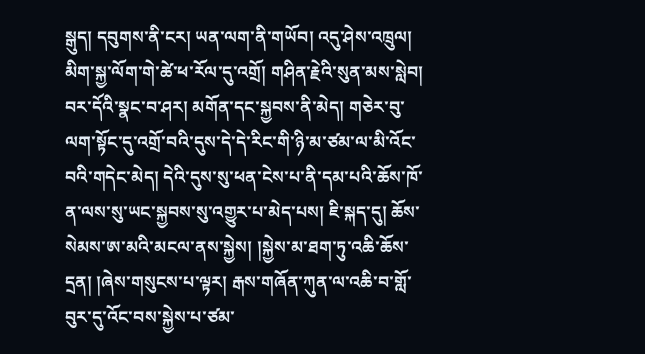སྒུད། དབུགས་ནི་ངར། ཡན་ལག་ནི་གཡོབ། འདུ་ཤེས་འཁྲུལ། མིག་སྐྱ་ལོག་གེ་ཚེ་ཕ་རོལ་དུ་འགྲོ། གཤིན་རྗེའི་སུན་མས་སླེབ། བར་དོའི་སྣང་བ་ཤར། མགོན་དང་སྐྱབས་ནི་མེད། གཅེར་བུ་ལག་སྟོང་དུ་འགྲོ་བའི་དུས་དེ་དེ་རིང་གི་ཉི་མ་ཙམ་ལ་མི་འོང་བའི་གདེང་མེད། དེའི་དུས་སུ་ཕན་ངེས་པ་ནི་དམ་པའི་ཆོས་ཁོ་ན་ལས་སུ་ཡང་སྐྱབས་སུ་འགྱུར་པ་མེད་པས། ཇི་སྐད་དུ། ཆོས་སེམས་ཨ་མའི་མངལ་ནས་སྐྱེས། །སྐྱེས་མ་ཐག་ཏུ་འཆི་ཆོས་དྲན། །ཞེས་གསུངས་པ་ལྟར། རྒས་གཞོན་ཀུན་ལ་འཆི་བ་གློ་བུར་དུ་འོང་བས་སྐྱེས་པ་ཙམ་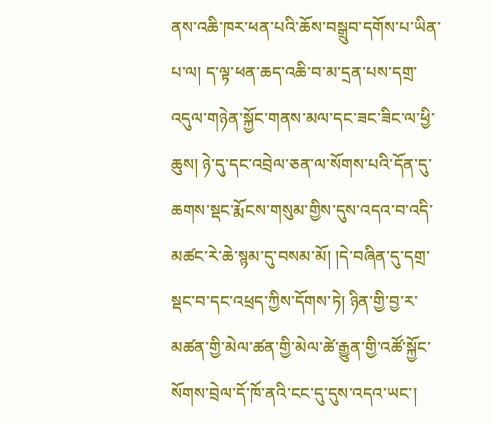ནས་འཆི་ཁར་ཕན་པའི་ཆོས་བསྒྲུབ་དགོས་པ་ཡིན་པ་ལ། ད་ལྟ་ཕན་ཆད་འཆི་བ་མ་དྲན་པས་དགྲ་འདུལ་གཉེན་སྐྱོང་གནས་མལ་དང་ཟང་ཟིང་ལ་ཕྱི་ཆུས། ཉེ་དུ་དང་འབྲེལ་ཅན་ལ་སོགས་པའི་དོན་དུ་ཆགས་སྡང་རྨོངས་གསུམ་གྱིས་དུས་འདའ་བ་འདི་མཚང་རེ་ཆེ་སྙམ་དུ་བསམ་མོ། །དེ་བཞིན་དུ་དགྲ་སྡང་བ་དང་འཕྲད་ཀྱིས་དོགས་ཏེ། ཉིན་གྱི་བྱ་ར་མཚན་གྱི་མེལ་ཚན་གྱི་མེལ་ཚེ་རྒྱུན་གྱི་འཚོ་སྐྱོང་སོགས་བྲེལ་དོ་ཁོ་ནའི་ངང་དུ་དུས་འདའ་ཡང་།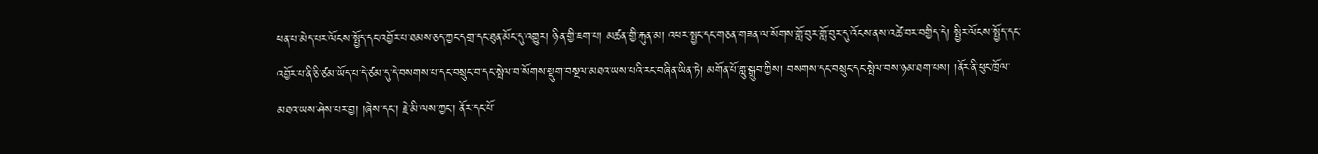ཕན་པ་མེད་པར་ལོངས་སྤྱོད་དང་འབྱོར་པ་ཐམས་ཅད་ཀྱང་དགྲ་དང་ཐུན་མོང་དུ་འགྱུར། ཉིན་གྱི་ཇག་པ། མཚན་གྱི་རྐུན་མ། འཕར་སྤྱང་དང་གཅན་གཟན་ལ་སོགས་གློ་བུར་གློ་བུར་དུ་འོངས་ནས་འཚེ་བར་བགྱིད་དེ། སྤྱིར་ལོངས་སྤྱོད་དང་འབྱོར་པ་ནི་ཅི་ཙམ་ཡོད་པ་དེ་ཙམ་དུ་དེ་བསགས་པ་དང་བསྲུང་བ་དང་སྤེལ་བ་སོགས་སྡུག་བསྔལ་མཐའ་ཡས་པའི་རང་བཞིན་ཡིན་ཏེ། མགོན་པོ་གླུ་སྒྲུབ་ཀྱིས། བསགས་དང་བསྲུང་དང་སྤེལ་བས་ཉམ་ཐག་པས། །ནོར་ནི་ཕུང་ཁྲོལ་མཐའ་ཡས་ཤེས་པར་བྱ། །ཞེས་དང་། རྗེ་མི་ལས་ཀྱང་། ནོར་དང་པོ་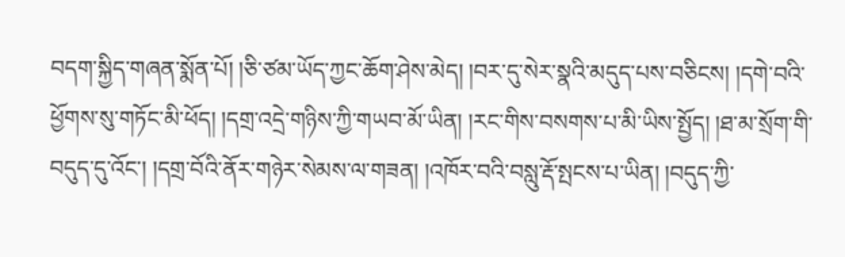བདག་སྐྱིད་གཞན་སྨོན་པོ། །ཅི་ཙམ་ཡོད་ཀྱང་ཆོག་ཤེས་མེད། །བར་དུ་སེར་སྣའི་མདུད་པས་བཅིངས། །དགེ་བའི་ཕྱོགས་སུ་གཏོང་མི་ཕོད། །དགྲ་འདྲེ་གཉིས་ཀྱི་གཡབ་མོ་ཡིན། །རང་གིས་བསགས་པ་མི་ཡིས་སྤྱོད། །ཐ་མ་སྲོག་གི་བདུད་དུ་འོང་། །དགྲ་བོའི་ནོར་གཉེར་སེམས་ལ་གཟན། །འཁོར་བའི་བསླུ་རྡོ་སྤངས་པ་ཡིན། །བདུད་ཀྱི་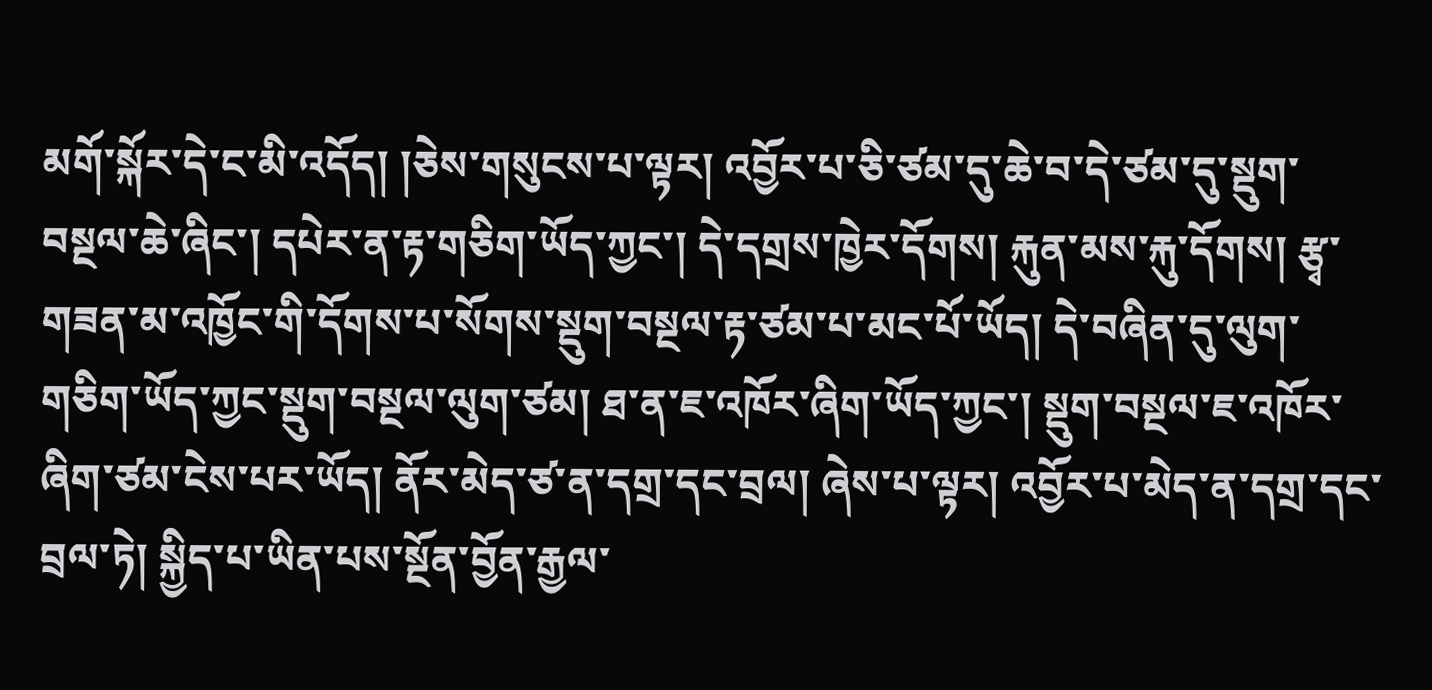མགོ་སྐོར་དེ་ང་མི་འདོད། །ཅེས་གསུངས་པ་ལྟར། འབྱོར་པ་ཅི་ཙམ་དུ་ཆེ་བ་དེ་ཙམ་དུ་སྡུག་བསྔལ་ཆེ་ཞིང་། དཔེར་ན་རྟ་གཅིག་ཡོད་ཀྱང་། དེ་དགྲས་ཁྱེར་དོགས། རྐུན་མས་རྐུ་དོགས། རྩྭ་གཟན་མ་འཁྱོང་གི་དོགས་པ་སོགས་སྡུག་བསྔལ་རྟ་ཙམ་པ་མང་པོ་ཡོད། དེ་བཞིན་དུ་ལུག་གཅིག་ཡོད་ཀྱང་སྡུག་བསྔལ་ལུག་ཙམ། ཐ་ན་ཇ་འཁོར་ཞིག་ཡོད་ཀྱང་། སྡུག་བསྔལ་ཇ་འཁོར་ཞིག་ཙམ་ངེས་པར་ཡོད། ནོར་མེད་ཙ་ན་དགྲ་དང་བྲལ། ཞེས་པ་ལྟར། འབྱོར་པ་མེད་ན་དགྲ་དང་བྲལ་ཏེ། སྐྱིད་པ་ཡིན་པས་སྔོན་བྱོན་རྒྱལ་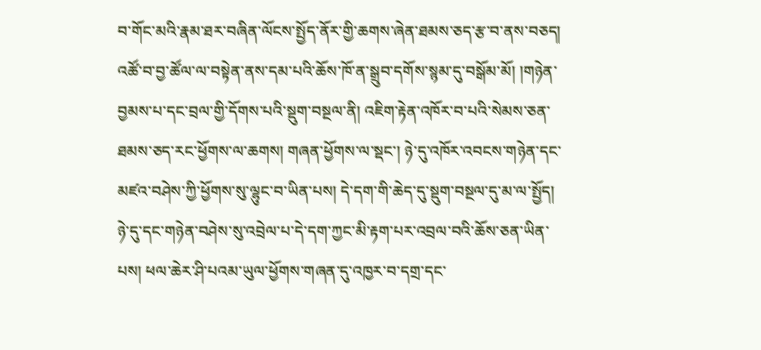བ་གོང་མའི་རྣམ་ཐར་བཞིན་ལོངས་སྤྱོད་ནོར་གྱི་ཆགས་ཞེན་ཐམས་ཅད་རྩ་བ་ནས་བཅད། འཚོ་བ་བྱ་ཚོལ་ལ་བསྟེན་ནས་དམ་པའི་ཆོས་ཁོ་ན་སྒྲུབ་དགོས་སྙམ་དུ་བསྒོམ་མོ། །གཉེན་བྱམས་པ་དང་བྲལ་གྱི་དོགས་པའི་སྡུག་བསྔལ་ནི། འཇིག་རྟེན་འཁོར་བ་པའི་སེམས་ཅན་ཐམས་ཅད་རང་ཕྱོགས་ལ་ཆགས། གཞན་ཕྱོགས་ལ་སྡང་། ཉེ་དུ་འཁོར་འབངས་གཉེན་དང་མཛའ་བཤེས་ཀྱི་ཕྱོགས་སུ་ལྷུང་བ་ཡིན་པས། དེ་དག་གི་ཆེད་དུ་སྡུག་བསྔལ་དུ་མ་ལ་སྤྱོད། ཉེ་དུ་དང་གཉེན་བཤེས་སུ་འབྲེལ་པ་དེ་དག་ཀྱང་མི་རྟག་པར་འབྲལ་བའི་ཆོས་ཅན་ཡིན་པས། ཕལ་ཆེར་ཤི་པའམ་ཡུལ་ཕྱོགས་གཞན་དུ་འཁྱར་བ་དགྲ་དང་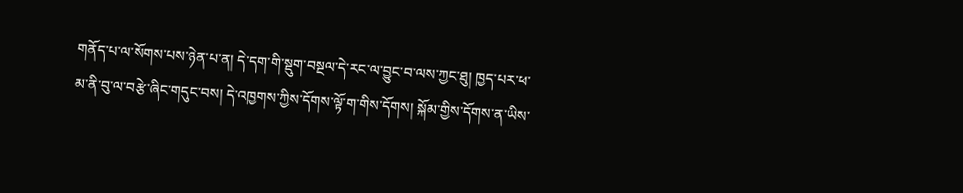གནོད་པ་ལ་སོགས་པས་ཉེན་པ་ན། དེ་དག་གི་སྡུག་བསྔལ་དེ་རང་ལ་བྱུང་བ་ལས་ཀྱང་ཐུ། ཁྱད་པར་ཕ་མ་ནི་བུ་ལ་བརྩེ་ཞིང་གདུང་བས། དེ་འཁྱགས་ཀྱིས་དོགས་ལྟོ་ག་གིས་དོགས། སྐོམ་གྱིས་དོགས་ན་ཡིས་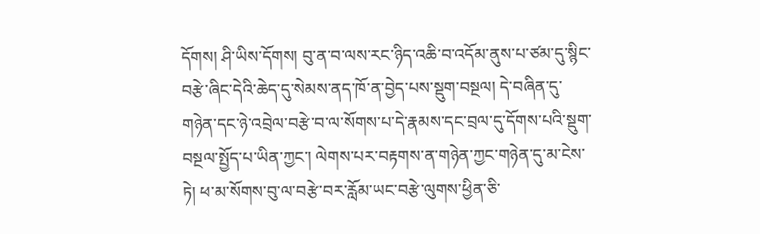དོགས། ཤི་ཡིས་དོགས། བུ་ན་བ་ལས་རང་ཉིད་འཆི་བ་འདོམ་ནུས་པ་ཙམ་དུ་སྙིང་བརྩེ་ཞིང་དེའི་ཆེད་དུ་སེམས་ནད་ཁོ་ན་བྱེད་པས་སྡུག་བསྔལ། དེ་བཞིན་དུ་གཉེན་དང་ཉེ་འབྲེལ་བརྩེ་བ་ལ་སོགས་པ་དེ་རྣམས་དང་བྲལ་དུ་དོགས་པའི་སྡུག་བསྔལ་སྤྱོད་པ་ཡིན་ཀྱང་། ལེགས་པར་བརྟགས་ན་གཉེན་ཀྱང་གཉེན་དུ་མ་ངེས་ཏེ། ཕ་མ་སོགས་བུ་ལ་བརྩེ་བར་རློམ་ཡང་བརྩེ་ལུགས་ཕྱིན་ཅི་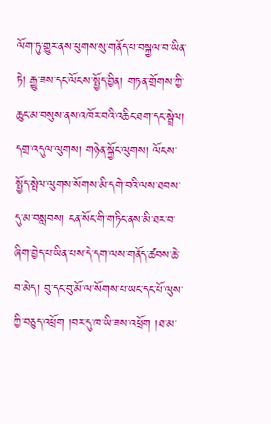ལོག་ཏུ་གྱུར་ནས་ཕུགས་སུ་གནོད་པ་བསྐྱལ་བ་ཡིན་ཏེ། རྒྱུ་ཟས་དང་ལོངས་སྤྱོད་བྱིན། གཏན་གྲོགས་ཀྱི་ཆུང་མ་བསུས་ནས་འཁོར་བའི་འཆིང་ཐག་དང་སྦྲེལ། དགྲ་འདུལ་ལུགས། གཉེན་སྐྱོང་ལུགས། ལོངས་སྤྱོད་སྤེལ་ལུགས་སོགས་མི་དགེ་བའི་ལས་ཐབས་དུ་མ་བསླབས། ངན་སོང་གི་གཏིང་ནས་མི་ཐར་བ་ཞིག་བྱེད་པ་ཡིན་པས་དེ་དག་ལས་གནོད་ཚབས་ཆེ་བ་མེད། བུ་དང་བུ་མོ་ལ་སོགས་པ་ཡང་དང་པོ་ལུས་ཀྱི་བཅུད་འཕྲོག །བར་དུ་ཁ་ཡི་ཟས་འཕྲོག །ཐ་མ་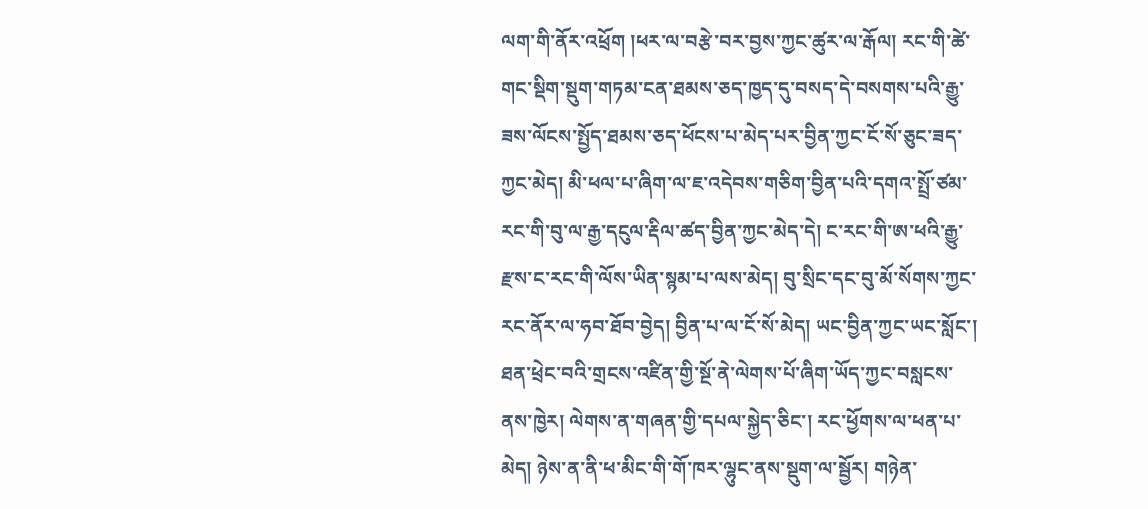ལག་གི་ནོར་འཕྲོག །ཕར་ལ་བརྩེ་བར་བྱས་ཀྱང་ཚུར་ལ་རྒོལ། རང་གི་ཚེ་གང་སྡིག་སྡུག་གཏམ་ངན་ཐམས་ཅད་ཁྱད་དུ་བསད་དེ་བསགས་པའི་རྒྱུ་ཟས་ལོངས་སྤྱོད་ཐམས་ཅད་ཕོངས་པ་མེད་པར་བྱིན་ཀྱང་ངོ་སོ་ཅུང་ཟད་ཀྱང་མེད། མི་ཕལ་པ་ཞིག་ལ་ཇ་འདེབས་གཅིག་བྱིན་པའི་དགའ་སྤྲོ་ཙམ་རང་གི་བུ་ལ་རྒྱ་དངུལ་རྡིལ་ཚད་བྱིན་ཀྱང་མེད་དེ། ང་རང་གི་ཨ་ཕའི་རྒྱུ་རྫས་ང་རང་གི་ལོས་ཡིན་སྙམ་པ་ལས་མེད། བུ་སྲིང་དང་བུ་མོ་སོགས་ཀྱང་རང་ནོར་ལ་ཧབ་ཐོབ་བྱེད། བྱིན་པ་ལ་ངོ་སོ་མེད། ཡང་བྱིན་ཀྱང་ཡང་སློང་། ཐན་ཕྲེང་བའི་གྲངས་འཛིན་གྱི་སྔོ་ནེ་ལེགས་པོ་ཞིག་ཡོད་ཀྱང་བསླངས་ནས་ཁྱེར། ལེགས་ན་གཞན་གྱི་དཔལ་སྐྱེད་ཅིང་། རང་ཕྱོགས་ལ་ཕན་པ་མེད། ཉེས་ན་ནི་ཕ་མིང་གི་གོ་ཁར་ལྷུང་ནས་སྡུག་ལ་སྦྱོར། གཉེན་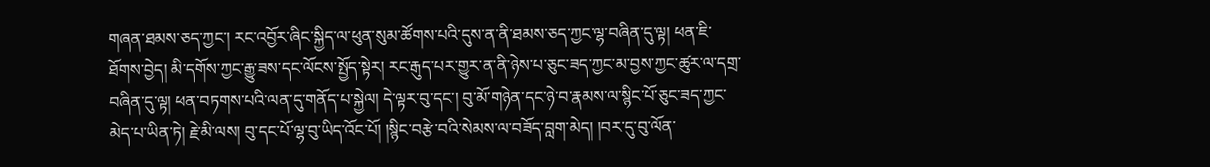གཞན་ཐམས་ཅད་ཀྱང་། རང་འབྱོར་ཞིང་སྐྱིད་ལ་ཕུན་སུམ་ཚོགས་པའི་དུས་ན་ནི་ཐམས་ཅད་ཀྱང་ལྷ་བཞིན་དུ་ལྟ། ཕན་ཇི་ཐོགས་བྱེད། མི་དགོས་ཀྱང་རྒྱུ་ཟས་དང་ལོངས་སྤྱོད་སྟེར། རང་རྒུད་པར་གྱུར་ན་ནི་ཉེས་པ་ཅུང་ཟད་ཀྱང་མ་བྱས་ཀྱང་ཚུར་ལ་དགྲ་བཞིན་དུ་ལྟ། ཕན་བཏགས་པའི་ལན་དུ་གནོད་པ་སྐྱེལ། དེ་ལྟར་བུ་དང་། བུ་མོ་གཉེན་དང་ཉེ་བ་རྣམས་ལ་སྙིང་པོ་ཅུང་ཟད་ཀྱང་མེད་པ་ཡིན་ཏེ། རྗེ་མི་ལས། བུ་དང་པོ་ལྷ་བུ་ཡིད་འོང་པོ། །སྙིང་བརྩེ་བའི་སེམས་ལ་བཟོད་བླག་མེད། །བར་དུ་བུ་ལོན་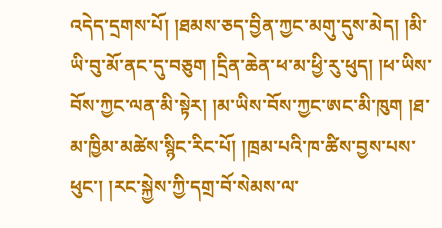འདེད་དྲགས་པོ། །ཐམས་ཅད་བྱིན་ཀྱང་མགུ་དུས་མེད། །མི་ཡི་བུ་མོ་ནང་དུ་བཅུག །དྲིན་ཆེན་ཕ་མ་ཕྱི་རུ་ཕུད། །ཕ་ཡིས་བོས་ཀྱང་ལན་མི་སྟེར། །མ་ཡིས་བོས་ཀྱང་ཨང་མི་ཁུག །ཐ་མ་ཁྱིམ་མཚེས་སྙིང་རིང་པོ། །ཁྲམ་པའི་ཁ་ཚིས་བྱས་པས་ཕུང་། །རང་སྐྱེས་ཀྱི་དགྲ་བོ་སེམས་ལ་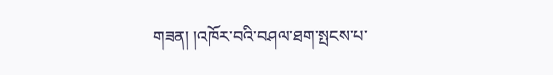གཟན། །འཁོར་བའི་བཤལ་ཐག་སྤངས་པ་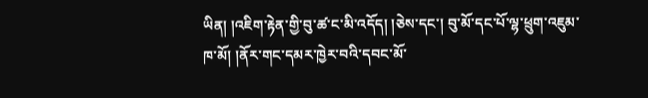ཡིན། །འཇིག་རྟེན་གྱི་བུ་ཚ་ང་མི་འདོད། །ཅེས་དང་། བུ་མོ་དང་པོ་ལྷ་ཕྲུག་འཇུམ་ཁ་མོ། །ནོར་གང་དམར་ཁྱེར་བའི་དབང་མོ་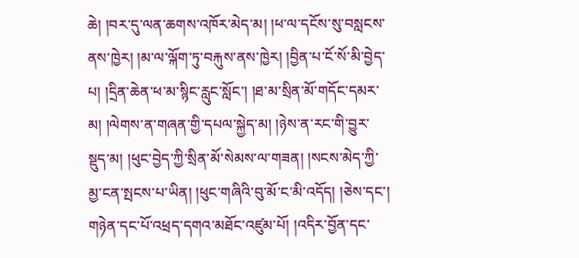ཆེ། །བར་དུ་ལན་ཆགས་འཁོར་མེད་མ། །ཕ་ལ་དངོས་སུ་བསླངས་ནས་ཁྱེར། །མ་ལ་ལྐོག་ཏུ་བརྐུས་ནས་ཁྱེར། །བྱིན་པ་ངོ་སོ་མི་བྱེད་པ། །དྲིན་ཆེན་ཕ་མ་སྙིང་རླུང་སློང་། །ཐ་མ་སྲིན་མོ་གདོང་དམར་མ། །ལེགས་ན་གཞན་གྱི་དཔལ་སྐྱེད་མ། །ཉེས་ན་རང་གི་བྱུར་སྡུད་མ། །ཕུང་བྱེད་ཀྱི་སྲིན་མོ་སེམས་ལ་གཟན། །སངས་མེད་ཀྱི་མྱ་ངན་སྤངས་པ་ཡིན། །ཕུང་གཞིའི་བུ་མོ་ང་མི་འདོད། །ཅེས་དང་། གཉེན་དང་པོ་འཕྲད་དགའ་མཐོང་འཛུམ་པོ། །འདིར་བྱོན་དང་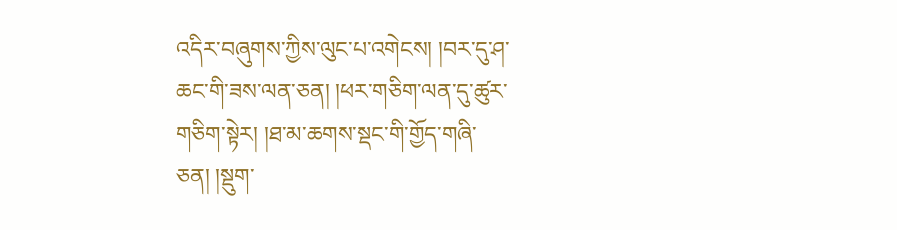འདིར་བཞུགས་ཀྱིས་ལུང་པ་འགེངས། །བར་དུ་ཤ་ཆང་གི་ཟས་ལན་ཅན། །ཕར་གཅིག་ལན་དུ་ཚུར་གཅིག་སྟེར། །ཐ་མ་ཆགས་སྡང་གི་གྱོད་གཞི་ཅན། །སྡུག་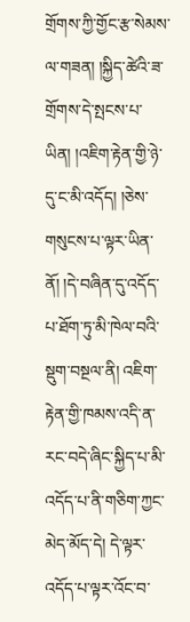གྲོགས་ཀྱི་གྱོང་རྩ་སེམས་ལ་གཟན། །སྐྱིད་ཚེའི་ཟ་གྲོགས་དེ་སྤངས་པ་ཡིན། །འཇིག་རྟེན་གྱི་ཉེ་དུ་ང་མི་འདོད། །ཅེས་གསུངས་པ་ལྟར་ཡིན་ནོ། །དེ་བཞིན་དུ་འདོད་པ་ཐོག་ཏུ་མི་ཁེལ་བའི་སྡུག་བསྔལ་ནི། འཇིག་རྟེན་གྱི་ཁམས་འདི་ན་རང་བདེ་ཞིང་སྐྱིད་པ་མི་འདོད་པ་ནི་གཅིག་ཀྱང་མེད་མོད་དེ། དེ་ལྟར་འདོད་པ་ལྟར་འོང་བ་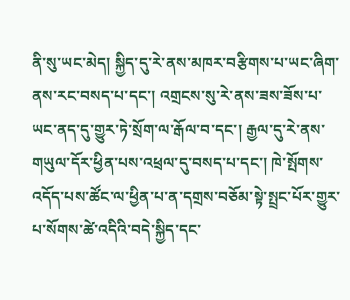ནི་སུ་ཡང་མེད། སྐྱིད་དུ་རེ་ནས་མཁར་བརྩིགས་པ་ཡང་ཞིག་ནས་རང་བསད་པ་དང་། འགྲངས་སུ་རེ་ནས་ཟས་ཟོས་པ་ཡང་ནད་དུ་གྱུར་ཏེ་སྲོག་ལ་རྒོལ་བ་དང་། རྒྱལ་དུ་རེ་ནས་གཡུལ་དོར་ཕྱིན་པས་འཕྲལ་དུ་བསད་པ་དང་། ཁེ་སྤོགས་འདོད་པས་ཚོང་ལ་ཕྱིན་པ་ན་དགྲས་བཅོམ་སྟེ་སྤྲང་པོར་གྱུར་པ་སོགས་ཚེ་འདིའི་བདེ་སྐྱིད་དང་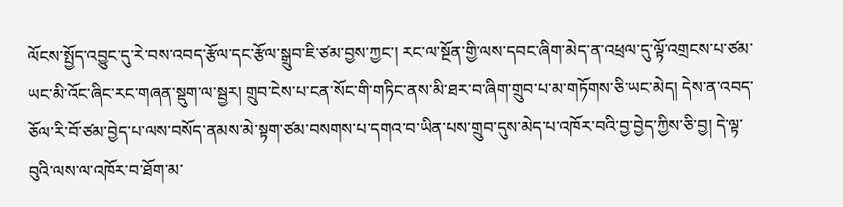ལོངས་སྤྱོད་འབྱུང་དུ་རེ་བས་འབད་རྩོལ་དང་རྩོལ་སྒྲུབ་ཇི་ཙམ་བྱས་ཀྱང་། རང་ལ་སྔོན་གྱི་ལས་དབང་ཞིག་མེད་ན་འཕྲལ་དུ་ལྟོ་འགྲངས་པ་ཙམ་ཡང་མི་འོང་ཞིང་རང་གཞན་སྡུག་ལ་སྦྱར། གྲུབ་ངེས་པ་ངན་སོང་གི་གཏིང་ནས་མི་ཐར་བ་ཞིག་གྲུབ་པ་མ་གཏོགས་ཅི་ཡང་མེད། དེས་ན་འབད་ཅོལ་རི་བོ་ཙམ་བྱེད་པ་ལས་བསོད་ནམས་མེ་སྟག་ཙམ་བསགས་པ་དགའ་བ་ཡིན་པས་གྲུབ་དུས་མེད་པ་འཁོར་བའི་བྱ་བྱེད་ཀྱིས་ཅི་བྱ། དེ་ལྟ་བུའི་ལས་ལ་འཁོར་བ་ཐོག་མ་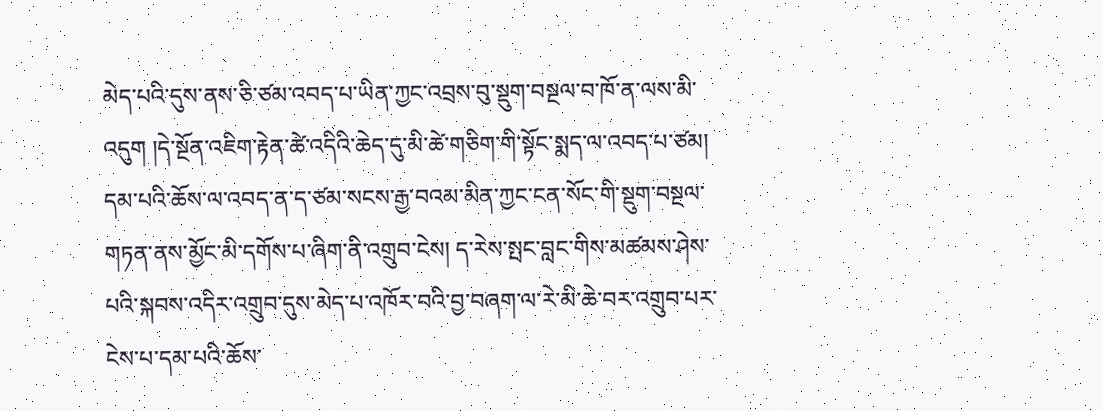མེད་པའི་དུས་ནས་ཅི་ཙམ་འབད་པ་ཡིན་ཀྱང་འབྲས་བུ་སྡུག་བསྔལ་བ་ཁོ་ན་ལས་མི་འདུག །དེ་སྔོན་འཇིག་རྟེན་ཚེ་འདིའི་ཆེད་དུ་མི་ཚེ་གཅིག་གི་སྟོང་སྨད་ལ་འབད་པ་ཙམ། དམ་པའི་ཆོས་ལ་འབད་ན་ད་ཙམ་སངས་རྒྱ་བའམ་མིན་ཀྱང་ངན་སོང་གི་སྡུག་བསྔལ་གཏན་ནས་མྱོང་མི་དགོས་པ་ཞིག་ནི་འགྲུབ་ངེས། ད་རེས་སྤང་བླང་གིས་མཚམས་ཤེས་པའི་སྐབས་འདིར་འགྲུབ་དུས་མེད་པ་འཁོར་བའི་བྱ་བཞག་ལ་རེ་མི་ཆེ་བར་འགྲུབ་པར་ངེས་པ་དམ་པའི་ཆོས་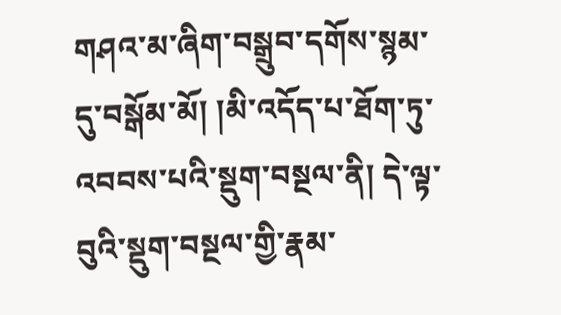གཤའ་མ་ཞིག་བསྒྲུབ་དགོས་སྙམ་དུ་བསྒོམ་མོ། །མི་འདོད་པ་ཐོག་ཏུ་འབབས་པའི་སྡུག་བསྔལ་ནི། དེ་ལྟ་བུའི་སྡུག་བསྔལ་གྱི་རྣམ་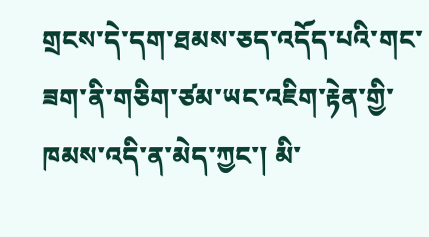གྲངས་དེ་དག་ཐམས་ཅད་འདོད་པའི་གང་ཟག་ནི་གཅིག་ཙམ་ཡང་འཇིག་རྟེན་གྱི་ཁམས་འདི་ན་མེད་ཀྱང་། མི་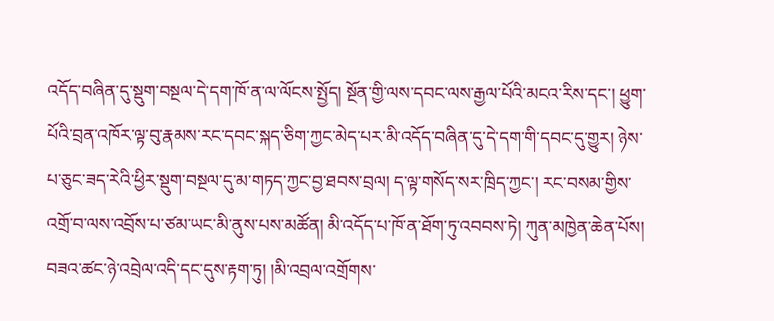འདོད་བཞིན་དུ་སྡུག་བསྔལ་དེ་དག་ཁོ་ན་ལ་ལོངས་སྤྱོད། སྔོན་གྱི་ལས་དབང་ལས་རྒྱལ་པོའི་མངའ་རིས་དང་། ཕྱུག་པོའི་བྲན་འཁོར་ལྟ་བུ་རྣམས་རང་དབང་སྐད་ཅིག་ཀྱང་མེད་པར་མི་འདོད་བཞིན་དུ་དེ་དག་གི་དབང་དུ་གྱུར། ཉེས་པ་ཅུང་ཟད་རེའི་ཕྱིར་སྡུག་བསྔལ་དུ་མ་གཏད་ཀྱང་བྱ་ཐབས་བྲལ། ད་ལྟ་གསོད་སར་ཁྲིད་ཀྱང་། རང་བསམ་གྱིས་འགྲོ་བ་ལས་འབྲོས་པ་ཙམ་ཡང་མི་ནུས་པས་མཚོན། མི་འདོད་པ་ཁོ་ན་ཐོག་ཏུ་འབབས་ཏེ། ཀུན་མཁྱེན་ཆེན་པོས། བཟའ་ཚང་ཉེ་འབྲེལ་འདི་དང་དུས་རྟག་ཏུ། །མི་འབྲལ་འགྲོགས་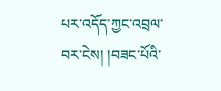པར་འདོད་ཀྱང་འབྲལ་བར་ངེས། །བཟང་པོའི་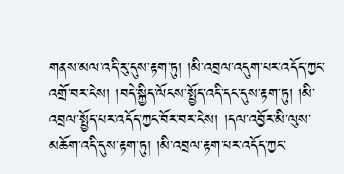གནས་མལ་འདི་རུ་དུས་རྟག་ཏུ། །མི་འབྲལ་འདུག་པར་འདོད་ཀྱང་འགྲོ་བར་ངེས། །བདེ་སྐྱིད་ལོངས་སྤྱོད་འདི་དང་དུས་རྟག་ཏུ། །མི་འབྲལ་སྤྱོད་པར་འདོད་ཀྱང་བོར་བར་ངེས། །དལ་འབྱོར་མི་ལུས་མཆོག་འདི་དུས་རྟག་ཏུ། །མི་འབྲལ་རྟག་པར་འདོད་ཀྱང་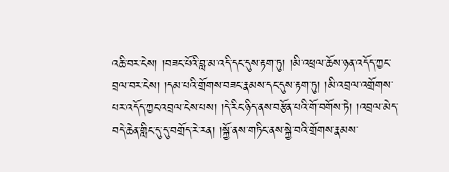འཆི་བར་ངེས། །བཟང་པོའི་བླ་མ་འདི་དང་དུས་རྟག་ཏུ། །མི་འཕྲལ་ཆོས་ཉན་འདོད་ཀྱང་བྲལ་བར་ངེས། །དམ་པའི་གྲོགས་བཟང་རྣམས་དང་དུས་རྟག་ཏུ། །མི་འབྲལ་འགྲོགས་པར་འདོད་ཀྱང་འབྲལ་ངེས་པས། །དེ་རིང་ཉིད་ནས་བརྩོན་པའི་གོ་བགོས་ཏེ། །འབྲལ་མེད་བདེ་ཆེན་གླིང་དུ་དུ་བགྲོད་རེ་རན། །སྐྱོ་ནས་གཏིང་ནས་སྐྱེ་བའི་གྲོགས་རྣམས་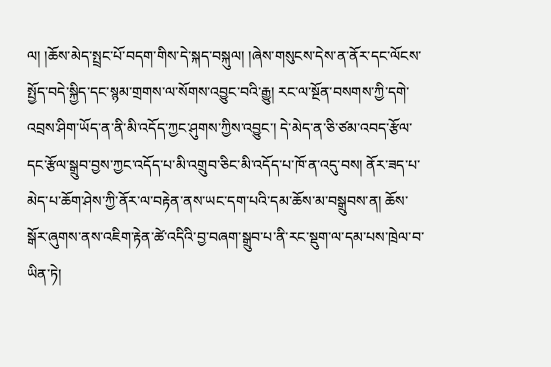ལ། །ཆོས་མེད་སྤྲང་པོ་བདག་གིས་དེ་སྐད་བསྐུལ། །ཞེས་གསུངས་དེས་ན་ནོར་དང་ལོངས་སྤྱོད་བདེ་སྐྱིད་དང་སྙམ་གྲགས་ལ་སོགས་འབྱུང་བའི་རྒྱུ། རང་ལ་སྔོན་བསགས་ཀྱི་དགེ་འབྲས་ཤིག་ཡོད་ན་ནི་མི་འདོད་ཀྱང་ཤུགས་ཀྱིས་འབྱུང་། དེ་མེད་ན་ཅི་ཙམ་འབད་རྩོལ་དང་རྩོལ་སྒྲུབ་བྱས་ཀྱང་འདོད་པ་མི་འགྲུབ་ཅིང་མི་འདོད་པ་ཁོ་ན་འདུ་བས། ནོར་ཟད་པ་མེད་པ་ཆོག་ཤེས་ཀྱི་ནོར་ལ་བརྟེན་ནས་ཡང་དག་པའི་དམ་ཆོས་མ་བསྒྲུབས་ན། ཆོས་སྒོར་ཞུགས་ནས་འཇིག་རྟེན་ཚེ་འདིའི་བྱ་བཞག་སྒྲུབ་པ་ནི་རང་སྡུག་ལ་དམ་པས་ཁྲེལ་བ་ཡིན་ཏེ།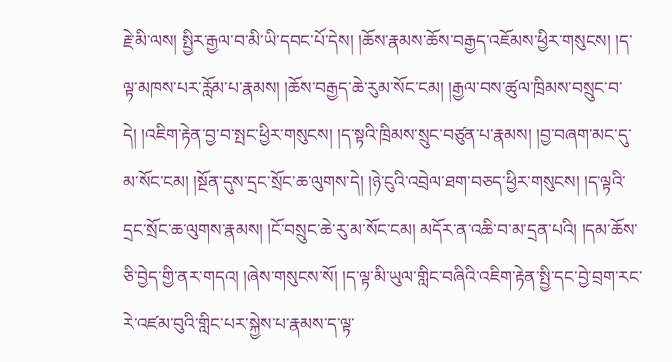རྗེ་མི་ལས། སྤྱིར་རྒྱལ་བ་མི་ཡི་དབང་པོ་དེས། །ཆོས་རྣམས་ཆོས་བརྒྱད་འཇོམས་ཕྱིར་གསུངས། །ད་ལྟ་མཁས་པར་རློམ་པ་རྣམས། །ཆོས་བརྒྱད་ཆེ་རུམ་སོང་ངམ། །རྒྱལ་བས་ཚུལ་ཁྲིམས་བསྲུང་བ་དེ། །འཇིག་རྟེན་བྱ་བ་སྤང་ཕྱིར་གསུངས། །ད་སྟའི་ཁྲིམས་སྲུང་བཙུན་པ་རྣམས། །བྱ་བཞག་མང་དུ་མ་སོང་ངམ། །སྔོན་དུས་དྲང་སྲོང་ཆ་ལུགས་དེ། །ཉེ་ངུའི་འབྲེལ་ཐག་བཅད་ཕྱིར་གསུངས། །ད་ལྟའི་དྲང་སྲོང་ཆ་ལུགས་རྣམས། །ངོ་བསྲུང་ཆེ་རུ་མ་སོང་ངམ། མདོར་ན་འཆི་བ་མ་དྲན་པའི། །དམ་ཆོས་ཅི་བྱེད་གྱི་ནར་གདའ། །ཞེས་གསུངས་སོ། །ད་ལྟ་མི་ཡུལ་གླིང་བཞིའི་འཇིག་རྟེན་སྤྱི་དང་བྱེ་བྲག་རང་རེ་འཛམ་བུའི་གླིང་པར་སྐྱེས་པ་རྣམས་ད་ལྟ་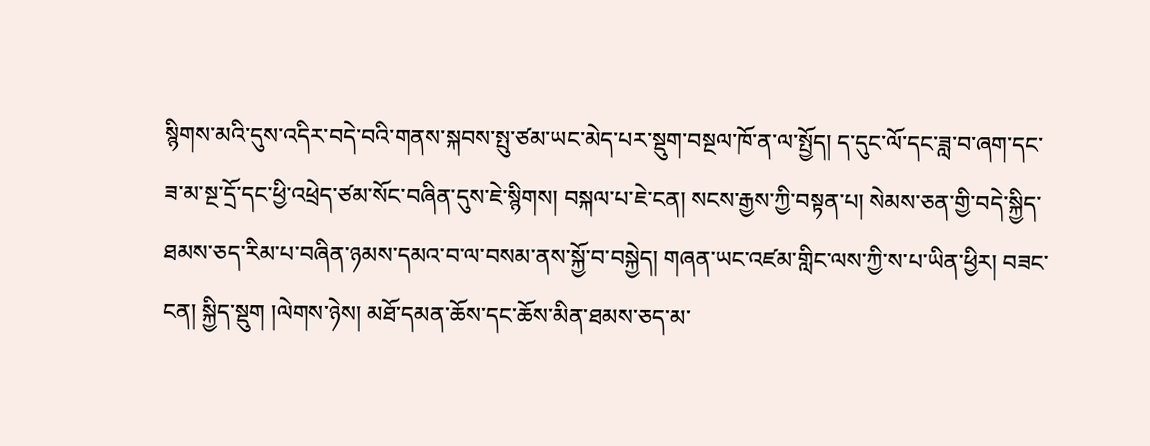སྙིགས་མའི་དུས་འདིར་བདེ་བའི་གནས་སྐབས་སྤུ་ཙམ་ཡང་མེད་པར་སྡུག་བསྔལ་ཁོ་ན་ལ་སྤྱོད། ད་དུང་ལོ་དང་ཟླ་བ་ཞག་དང་ཟ་མ་སྔ་དྲོ་དང་ཕྱི་འཕྲེད་ཙམ་སོང་བཞིན་དུས་ཇེ་སྙིགས། བསྐལ་པ་ཇེ་ངན། སངས་རྒྱས་ཀྱི་བསྟན་པ། སེམས་ཅན་གྱི་བདེ་སྐྱིད་ཐམས་ཅད་རིམ་པ་བཞིན་ཉམས་དམའ་བ་ལ་བསམ་ནས་སྐྱོ་བ་བསྐྱེད། གཞན་ཡང་འཛམ་གླིང་ལས་ཀྱི་ས་པ་ཡིན་ཕྱིར། བཟང་ངན། སྐྱིད་སྡུག །ལེགས་ཉེས། མཐོ་དམན་ཆོས་དང་ཆོས་མིན་ཐམས་ཅད་མ་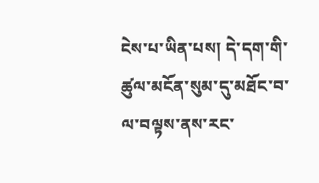ངེས་པ་ཡིན་པས། དེ་དག་གི་ཚུལ་མངོན་སུམ་དུ་མཐོང་བ་ལ་བལྟས་ནས་རང་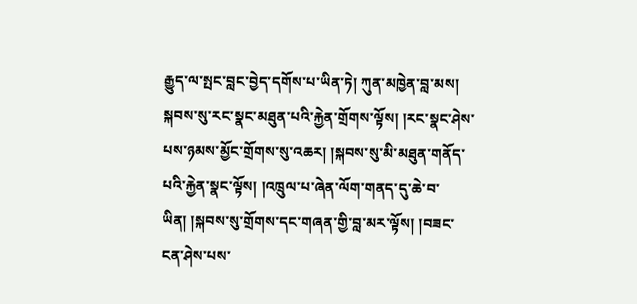རྒྱུད་ལ་སྤང་བླང་བྱེད་དགོས་པ་ཡིན་ཏེ། ཀུན་མཁྱེན་བླ་མས། སྐབས་སུ་རང་སྣང་མཐུན་པའི་རྐྱེན་གྲོགས་ལྟོས། །རང་སྣང་ཤེས་པས་ཉམས་མྱོང་གྲོགས་སུ་འཆར། །སྐབས་སུ་མི་མཐུན་གནོད་པའི་རྐྱེན་སྣང་ལྟོས། །འཁྲུལ་པ་ཞེན་ལོག་གནད་དུ་ཆེ་བ་ཡིན། །སྐབས་སུ་གྲོགས་དང་གཞན་གྱི་བླ་མར་ལྟོས། །བཟང་ངན་ཤེས་པས་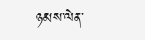ཉམས་ལེན་